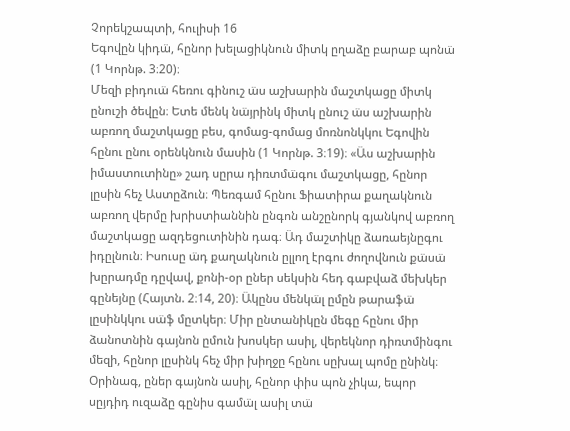Չորեկշապտի, հուլիսի 16
Եգովըն կիդա̈, հընոր խելացիկնուն միտկ ըղաձը բարաբ պոնա̈ (1 Կորնթ. 3։20)։
Մեզի բիդուա̈ հեռու գինուշ ա̈ս աշխարին մաշտկացը միտկ ընուշի ծեվըն։ Ետե մենկ նա̈յրինկ միտկ ընուշ ա̈ս աշխարին աբռող մաշտկացը բես, գոմաց-գոմաց մոռնոնկկու Եգովին հընու ընու օրենկնուն մասին (1 Կորնթ. 3։19)։ «Ա̈ս աշխարին իմաստուտինը» շադ սըրա դիռտմա̈գու մաշտկացը, հընոր լըսին հեչ Աստըձուն։ Պեռգամ հընու Ֆիատիրա քաղակնուն աբռող վերմը խրիստիաննին ընգոն անշընորկ գյանկով աբռող մաշտկացը ազդեցուտինին դագ։ Ա̈դ մաշտիկը ձառաեյնըգու իդըլնուն։ Իսուսը ա̈դ քաղակնուն ըլլող էրգու ժողովնուն քա̈սա̈ խըրադմը դըվավ, քոնի-օր ըներ սեկսին հեդ գաբվաձ մեխկեր գընեյնը (Հայտն. 2։14, 20)։ Ա̈կընս մենկա̈լ ըմըն թարաֆա̈ լըսինկկու սա̈ֆ մըտկեր։ Միր ընտանիկըն մեգը հընու միր ձանոտնին գայնոն ըմուն խոսկեր ասիլ, վերեկնոր դիռտմինգու մեզի, հընոր լըսինկ հեչ միր խիղջը հընու սըխալ պոմը ընինկ։ Օրինագ, ըներ գայնոն ասիլ, հընոր փիս պոն չիկա, եպոր սըյդիդ ուզաձը գընիս գամա̈լ ասիլ տա̈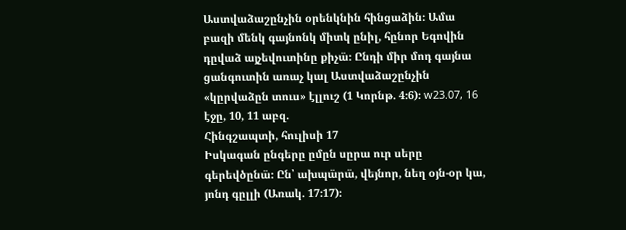Աստվաձաշընչին օրենկնին հինցաձին։ Ամա բազի մենկ գայնոնկ միտկ ընիլ, հընոր Եգովին դըվաձ այչեվուտինը քիչա̈։ Ընդի միր մոդ գայնա ցանգուտին առաչ կալ Աստվաձաշընչին «կըրվաձըն տուս» էլլուշ (1 Կորնթ. 4։6)։ w23.07, 16 էջը, 10, 11 աբզ.
Հինգշապտի, հուլիսի 17
Իսկագան ընգերը ըմըն սըրա ուր սերը գերեվծընա̈։ Ըն՝ ախպա̈րա̈, վեյնոր, նեղ օյն-օր կա, յոնդ գըլլի (Առակ. 17։17)։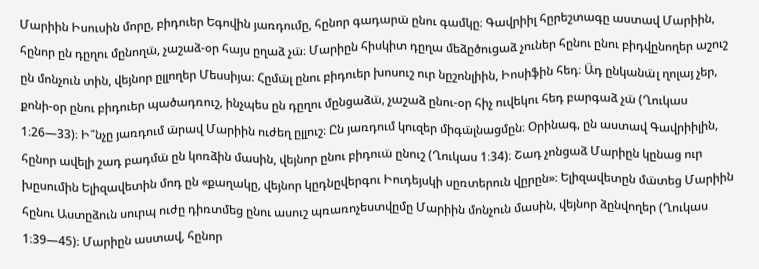Մարիին Իսուսին մորը, բիդուեր Եգովին յառդումը, հընոր գադարա̈ ընու գամկը։ Գավրիիլ հըրեշտագը աստավ Մարիին, հընոր ըն դըղու մընողա̈, չաշաձ-օր հայս ըղաձ չա̈։ Մարիըն հիսկիտ դըղա մեձըծուցաձ չուներ հընու ընու բիդվընողեր աշուշ ըն մոնչուն տին, վեյնոր ըլլողեր Մեսսիյա։ Հըմա̈լ ընու բիդուեր խոսուշ ուր նըշոնլիին, Իոսիֆին հեդ։ Ա̈դ ընկանա̈լ ղոլայ չեր, քոնի-օր ընու բիդուեր պածադռուշ, ինչպես ըն դըղու մընցաձա̈, չաշաձ ընու-օր հիչ ուվեկու հեդ բարգաձ չա̈ (Ղուկաս 1։26—33)։ Ի՞նչը յառդում ա̈րավ Մարիին ուժեղ ըլլուշ։ Ըն յառդում կուզեր միգա̈լնացմըն։ Օրինագ, ըն աստավ Գավրիիլին, հընոր ավելի շադ բադմա̈ ըն կոռձին մասին, վեյնոր ընու բիդուա̈ ընուշ (Ղուկաս 1։34)։ Շադ չոնցաձ Մարիըն կընաց ուր խըսումին Ելիզավետին մոդ ըն «քաղակը, վեյնոր կըդնըվերգու Իուդեյսկի սըռտերուն վըրըն»։ Ելիզավետըն մա̈տեց Մարիին հընու Աստըձուն սուրպ ուժը դիռտմեց ընու ասուշ պռառոչեստվըմը Մարիին մոնչուն մասին, վեյնոր ձընվողեր (Ղուկաս 1։39—45)։ Մարիըն աստավ, հընոր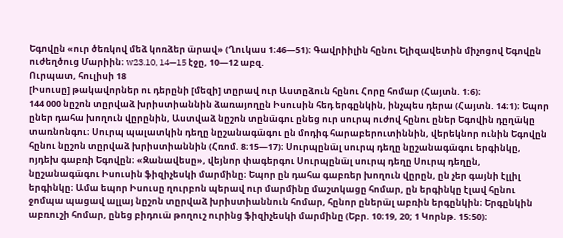Եգովըն «ուր ծեռկով մեձ կոռձեր ա̈րավ» (Ղուկաս 1։46—51)։ Գավրիիլին հընու Ելիզավետին միչոցով Եգովըն ուժեղծուց Մարիին։ w23.10, 14—15 էջը, 10—12 աբզ.
Ուրպատ, հուլիսի 18
[Իսուսը] թակավորներ ու դերընի [մեզի] տըրավ ուր Աստըձուն հընու Հորը հոմար (Հայտն. 1։6)։
144 000 նըշոն տըրվաձ խրիստիաննին ձառայողըն Իսուսին հեդ երգընկին, ինչպես դերա (Հայտն. 14։1)։ Եպոր ըներ դահա խողուն վըրընին, Աստվաձ նըշոն տընա̈գու ընեց ուր սուրպ ուժով հընու ըներ Եգովին դըղա̈կը տառնոնգու։ Սուրպ պալատկին դեղը նըշանագա̈գու ըն մոդիգ հարաբերուտիննին, վերեկնոր ունին Եգովըն հընու նըշոն տըրվաձ խրիստիաննին (Հռոմ. 8։15—17)։ Սուրպընա̈լ սուրպ դեղը նըշանագա̈գու երգինկը, ոյդեխ գաբռի Եգովըն։ «Զանավեսը», վեյնոր փագերգու Սուրպընա̈լ սուրպ դեղը Սուրպ դեղըն, նըշանագա̈գու Իսուսին ֆիզիչեսկի մարմինը։ Եպոր ըն դահա գաբռեր խողուն վըրըն, ըն չեր գայնի էլլիլ երգինկը։ Ամա եպոր Իսուսը ղուրբոն պերավ ուր մարմինը մաշտկացը հոմար, ըն երգինկը էլավ հընու ջոմպա պացավ ալլայ նըշոն տըրվաձ խրիստիաննուն հոմար, հընոր ըներա̈լ աբռին երգընկին։ Երգընկին աբռուշի հոմար, ընեց բիդուա̈ թողուշ ուրինց ֆիզիչեսկի մարմինը (Եբր. 10։19, 20; 1 Կորնթ. 15։50)։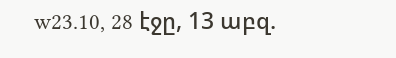w23.10, 28 էջը, 13 աբզ.